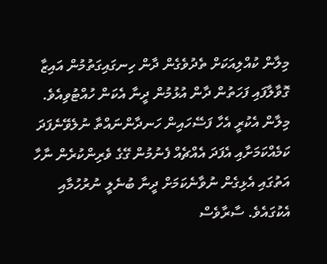މިލާން ކުއްލިއަކަށް ތެދުވެގެން ދާން ހިނގައިގަތުމުން އައިޒާ ގޮވާލާފައި ފަހަތުން ދާން އުޅުމުން ދީނާ އެކަން ހުއްޓުވިއެވެ. މިލާން އެކުރީ އެހާ ފަސޭހައިން ހަނދާންނައްތާ ނުލެވޭނެފަދަ ކަމެއްކަމަށާއި އެފަދަ އެއްޗެއް ފެނުމުން ގޭގެ ވެރިންކުރެން ނާހާ އަތުގައި އެޅިގެން ނުވާނެކަމަށް ދީނާ ބުނެލީ ނުރުހުމާއި އެކުގައެވެ. ސާރާވެސް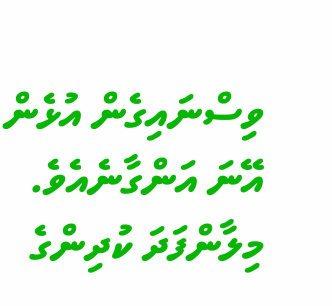ވިސްނައިގެން އުޅެން އޭނަ އަންގާނެއެވެ. މިލާންފަދަ ކުދިންގެ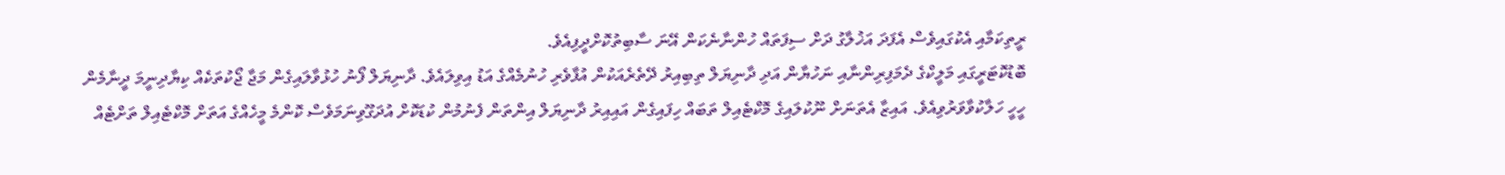ރީތިކަމާއި އެކުގައިވެސް އެފަދަ އަޚުލާގު ދަށް ސިފަތައް ހުންނާނެކަން އޭނަ ސާބިތުކޮށްދީފިއެވެ.
ބޮޑުކޮޓަރީގައި މަލީކްގެ ދެމަފިރިންނާއި ނަހުޔާން އަދި ދާނިޔަލް ތިބިއިރު ދޭތެރެއަކުން އުފާވެރި ހުނުމެއްގެ އަޑު އިވިލައެވެ. ދާނިޔަލް ފޯނު ހުޅުވާލައިގެން މަޖާ ޖޯކުތަކެއް ކިޔާދިނީމަ ދީނާމެން ހީހީ ހަލާކުވާވަރުވިއެވެ. އައިޒާ އެތަނަށް ނޫކުލައިގެ މޮކްޓެއިލް ތަބައް ހިފައިގެން އައިއިރު ދާނިޔަލް އިންތަން ފެނުމުން ކުޑަކޮށް އުދަގޫވިނަމަވެސް ކޮންމެ މީހެއްގެ އަތަށް މޮކްޓެއިލް ތަށްޓެއް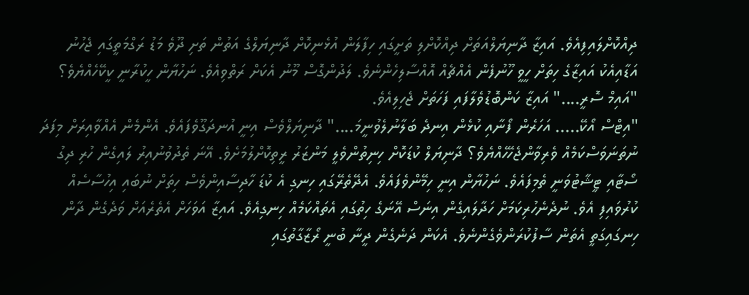ދިއްކޮށްލައިފިއެވެ. އައިޒާ ދާނިޔަލްއަތަށް ދިއްކޮށްލި ތަށީގައި ހިފާލަން އުޅެނިކޮށް ދާނިޔަލްގެ އަތުން ތަށި ދޫވެ މަޑު ރަގްމަތީގައި ޖެހުނު އަޑާއިއެކު އައިޒާގެ ހިތަށް ހީވީ ހޫނުފެން އެއްޗެއް އޮއްސާލިހެންނެވެ. ލަދުންގޮސް މޫނު އެކަށް ރަތްވިއެވެ. ނަހުޔާން ހީކުރާނީ ކީކޭހެއްޔެވެ؟
"އައިމް ސޮރީ...." އައިޒާ ކަންބޮޑުވެލާފައި ފަހަތަށް ޖެހިލިއެވެ.
"އިޓްސް އޯކޭ..... އަހަރެން ފޯނާއި ކުޅެން އިނދެ ބަލާނުލެވުނީމަ...." ދާނިޔަލްވެސް އިނީ އުނދަގޫވެފައެވެ. އެންމެން އެއްވާއިރަށް މިފަދަ ނުތަނަވަސްކަމެއް ވެރިވާންޖެހޭހެއްޔެވެ؟ ދާނިޔަލް ކުޑަކޮށް ހިނިތުންވެލީ މަންޒަރު ރީތިކޮށްލުމަށެވެ. އޭނަ ތެދުވުނުއިރު ލައިގެން ހުރި ދިގު ސޯޓާއި ޓީޝާޓުވަނީ ތެމިފައެވެ. ނަހުޔާން އިނީ ހިމޭންވެފައެވެ. އެދޭތެރޭގައި ހިނގި އެ ކުޑަ ހާދިސާއިންވެސް ހިތަށް ނުބައި އިހުސާސެއް ކުރުވައިފި އެވެ. ނުދެނެހުރިކަމަށް ހަދާލައިގެން އިނަސް އޭނަގެ ހިތުގައި އެތައްކަމެއް ހިނގިއެވެ. އައިޒާ އަވަހަށް އެތެރެއަށް ވަދެގެން ދާން ހިނގައިގަތީ އެތަން ސާފުކުރަންވެގެންނެވެ. އެކަން ދަނެގެން ދީނާ ބުނީ ރޯޒާގާތުގައި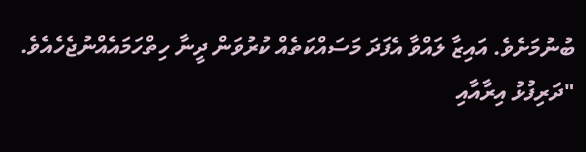ބުނުމަށެވެ. އައިޒާ ލައްވާ އެފަދަ މަސައްކަތެއް ކުރުވަން ދީނާ ހިތްހަމައެއްނުޖެހެއެވެ.
"ދަރިފުޅު އިރާއާއި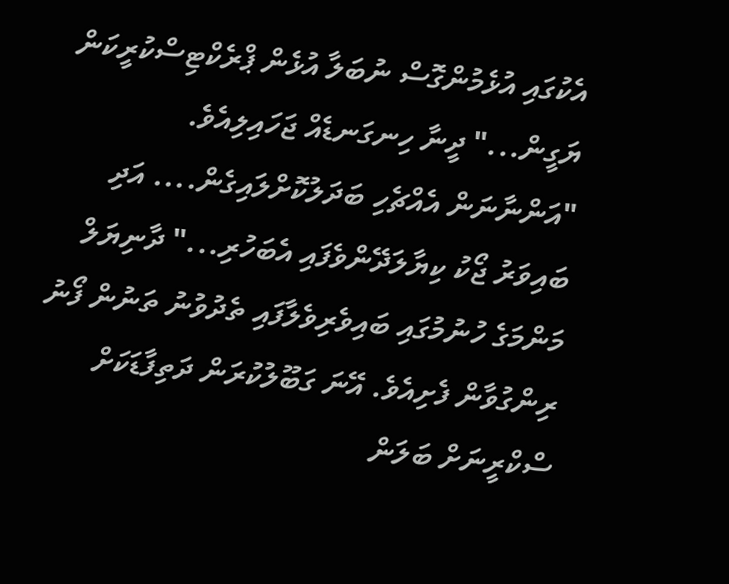އެކުގައި އުޅެމުންގޮސް ނުބަލާ އުޅެން ޕްރެކްޓިސްކުރީކަން ޔަގީން..." ދީނާ ހިނގަނޑެއް ޖަހައިލިއެވެ.
"އަންނާނަން އެއްޗެހި ބަދަލުކޮށްލައިގެން.... އަދި ބައިވަރު ޖޯކު ކިޔާލަދޭންވެފައި އެބަހުރި..." ދާނިޔަލް މަންމަގެ ހުނުމުގައި ބައިވެރިވެލާފައި ތެދުވުނު ތަނުން ފޯނު ރިންގުވާން ފެށިއެވެ. އޭނަ ގަބޫލުކުރަން ދަތިފާޑަކަށް ސްކްރީނަށް ބަލަން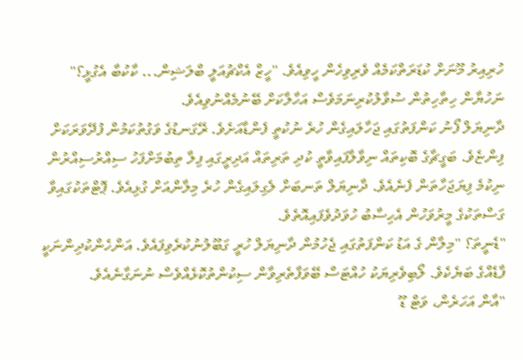ހުރިއިރު މޫނަށް ކުޑަރަތްކަމެއް ވެރިވިހެން ހީވިއެވެ. "ހީޒް އެކްޗުއަލީ ބްލަޝިން... ކާކުބާ އެގުޅީ؟" ނަހުޔާން ހިތާހިތުން ސުވާލުކުރިނަމަވެސް އަހާލާކަށް ބޭނުމެއްނުވިއެވެ.
ދާނިޔަލް ފޯނު ކަންފަތުގައި ޖަހާލައިގެން ހުރެ ނުކުތީ ފެންޑާއަށެވެ. ރޭގަނޑުގެ ވަގުތުކަމުން ފުދޭވަރަކަށް ފިންޏެވެ. ބަގީޗާގެ ބޮކިތައް ނިވާލާފައިވާތީ ކުދި ތަރިތައް އަދިރީގައި ފިލާ ތިބުމަށްފަހު ސިއްރުސިއްރުން ނިކުމެ ފިޔަޖަހާތަން ފެނެއެވެ. ދާނިޔަލް ތަނބަށް ލެގިލައިގެން ހުރެ މިލާންއަށް ގުޅިއެވެ. ޕޮޓްތަކުގައިވާ ގަސްތަކުގެ މީރުވަހުން އެހިސާބު ހުވަދުވެފައިއޮތެވެ.
"ޑެނީތަ؟ "މިލާން ގެ އަޑު ކަންފަތުގައި ޖެހުމުން ދާނިޔަލް ހުރީ ގަބޫލުނުކުރެވިފައެވެ. އަންހެންކުދިންނަކީ ފާޑެއްގެ ބަޔެކެވެ. ލޯބިވެރިޔަކު ހުއްޓަސް ބޭވަފާތެރިވާން ސިކުންތުކޮޅެއްވެސް ނުނަގާނެއެވެ.
"އާން އަހަރެން، ވަޓް ޑޫ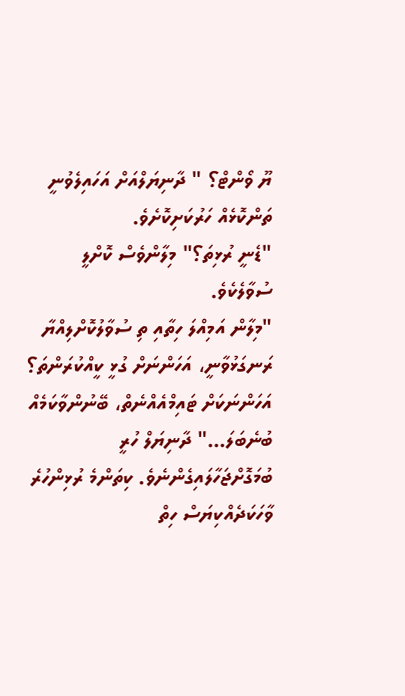ޔޫ ވޯންޓް؟ " ދާނިޔަލްއަށް އަހައިލެވުނީ ތަންކޮޅެއް ހަރުކަށިކޮށެވެ.
"ޑެނީ ރުޅިތަ؟" މިލާންވެސް ކޮށްލީ ސުވާލެކެވެ.
"މިލާން އަމިއްލަ ހިތާއި ތި ސުވާލުކޮށްލިއްޔާ ރަނގަޅުވާނީ، އަހަންނަށް ގުޅީ ކީއްކުރަންތަ؟ އަހަންނަކަށް ޓައިމްއެއްނެތް، ބޭނުންވާކަމެއް ބުނެބަލަ..." ދާނިޔަލް ހުރީ ބުމަގޮށްޖަހާލައިގެންނެވެ. ކިތަންމެ ރުޅިންހުރެ ވާހަކަދެއްކިޔަސް ހިތް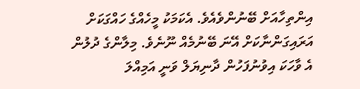އިންތިހާއަށް ބޭނުންވެއެވެ. އެކަމަކު މީހެއްގެ ހައްގަކަށް އަރައިގަންނާކަށް އޭނަ ބޭނުމެއް ނޫނެވެ. މިލާންގެ ދުލުން އެ ވާހަކަ އިވުނުފަހުން ދާނިޔަލް ވަނީ އަމިއްލަ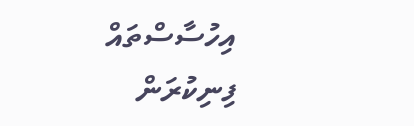އިހުސާސްތައް ފިނިކުރަން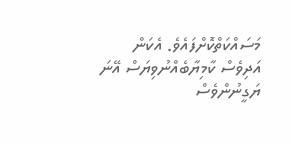މަސައްކަތްކޮށްފައެވެ. އެކަން އަދިވެސް ކާމިޔާބެއްނުވިޔަސް އޭނަ ޔަގީނުންވެސް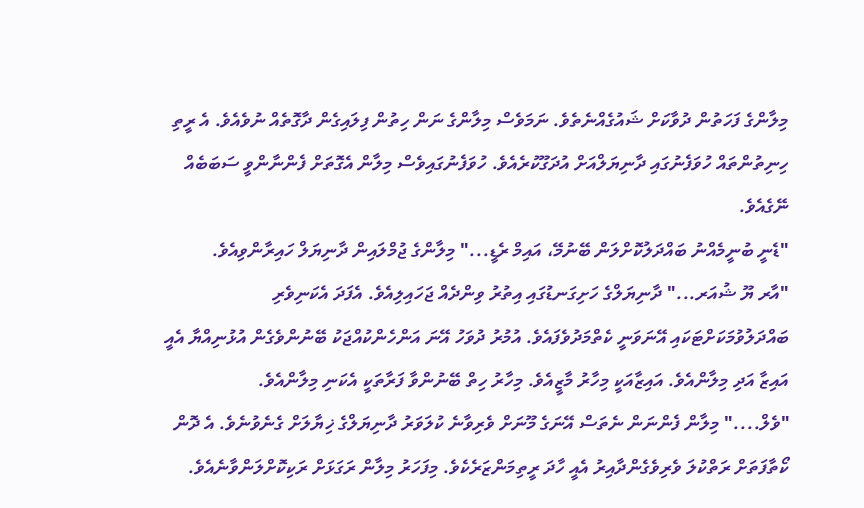މިލާންގެ ފަހަތުން ދުވާކަށް ޝައުގެއްނެތެވެ. ނަމަވެސް މިލާންގެ ނަން ހިތުން ފިލައިގެން ދާގޮތެއް ނުވެއެވެ. އެ ރީތި ހިނިތުންތައް ހުވަފެނުގައި ދާނިޔަލްއަށް އުދަގޫކުރެއެވެ. ހުވަފެނުގައިވެސް މިލާން އެގޮތަށް ފެންނާންވީ ސަބަބެއް ނޭގެއެވެ.
"ޑެނީ ބުނީމެއްނު ބައްދަލުކޮށްލަން ބޭނުމޭ، އައިމް ރެޑީ..." މިލާންގެ ޖުމްލައިން ދާނިޔަލް ހައިރާންވިއެވެ.
"އާރ ޔޫ ޝުއަރ..." ދާނިޔަލްގެ ހަށިގަނޑުގައި އިތުރު ވިންދެއް ޖަހައިލިއެވެ. އެފަދަ އެކަނިވެރި ބައްދަލުވުމަކަށްޓަކައި އޭނަވަނީ ކެތްމަދުވެފައެވެ. އުމުރު ދުވަހު އޭނަ އަންހެންކުއްޖަކު ބޭނުންވެގެން އުޅުނިއްޔާ އެއީ އައިޒާ އަދި މިލާންއެވެ. އައިޒާއަކީ މިހާރު މާޒީއެވެ. މިހާރު ހިތް ބޭނުންވާ ފަރާތަކީ އެކަނި މިލާންއެވެ.
"ވެލް...." މިލާން ފެންނަން ނެތަސް އޭނަގެ މޫނަށް ވެރިވާނެ ކުލަވަރު ދާނިޔަލްގެ ޚިޔާލަށް ގެނެވުނެވެ. އެ ދޮން ކޯތާފަތަށް ރަތްކުލަ ވެރިވެގެންދާއިރު އެއީ ހާދަ ރީތިމަންޒަރެކެވެ. މިފަހަރު މިލާން ރަގަޅަށް ރަކިކޮށްލަންވާނެއެވެ.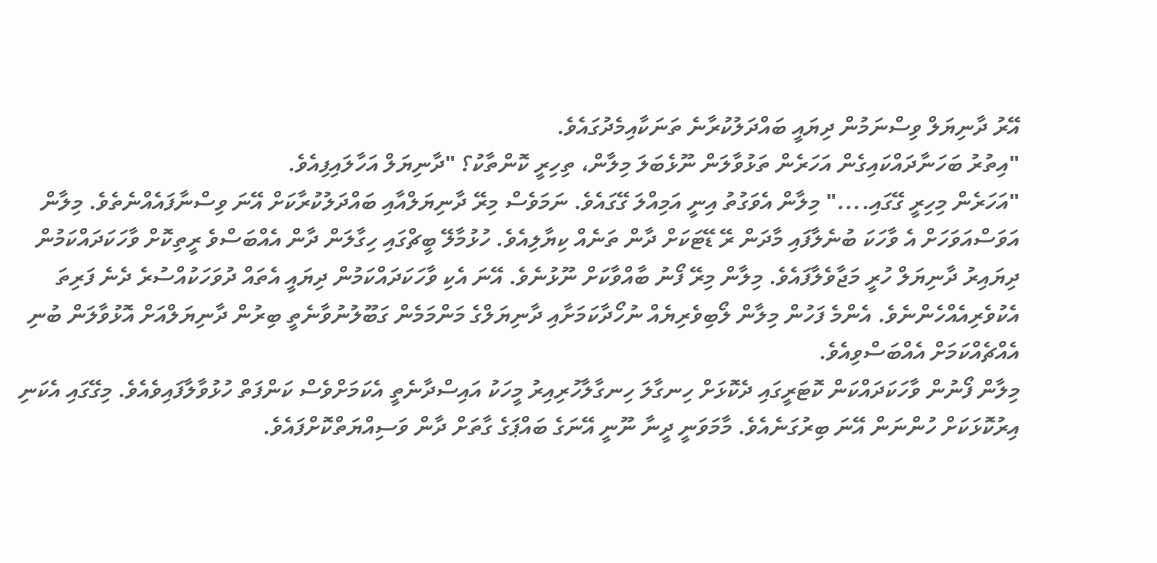އޭރު ދާނިޔަލް ވިސްނަމުން ދިޔައީ ބައްދަލުކުރާނެ ތަނަކާއިމެދުގައެވެ.
"އިތުރު ބަހަނާދައްކައިގެން އަހަރެން ތަޅުވާލަން ނޫޅެބަލަ މިލާން، ތިހިރީ ކޮންތާކު؟ "ދާނިޔަލް އަހާލައިފިއެވެ.
"އަހަރެން މިހިރީ ގޭގައި...." މިލާން އެވަގުތު އިނީ އަމިއްލަ ގޭގައެވެ. ނަމަވެސް މިރޭ ދާނިޔަލްއާއި ބައްދަލުކުރާކަށް އޭނަ ވިސްނާފައެއްނެތެވެ. މިލާން އަވަސްއަވަހަށް އެ ވާހަކަ ބުނެލާފައި މާދަން ރޭ ޑޭޓަކަށް ދާން ތަނެއް ކިޔާލިއެވެ. ހުޅުމާލޭ ބީޗްގައި ހިގާލަން ދާން އެއްބަސްވެ ރީތިކޮށް ވާހަކަދައްކަމުން ދިޔައިރު ދާނިޔަލް ހުރީ މަޖާވެލާފައެވެ. މިލާން މިރޭ ފޯނު ބާއްވާކަށް ނޫޅުނެވެ. އޭނަ އެކި ވާހަކަދައްކަމުން ދިޔައީ އެތައް ދުވަހަކުއްސުރެ ދެނެ ފަރިތަ އެކުވެރިއެއްހެންނެވެ. އެންމެ ފަހުން މިލާން ލޯބިވެރިޔެއް ނުހޯދާކަމަށާއި ދާނިޔަލްގެ މަންމަމެން ގަބޫލުނުވާނެތީ ބިރުން ދާނިޔަލްއަށް އޮޅުވާލަން ބުނި އެއްޗެއްކަމަށް އެއްބަސްވިއެވެ.
މިލާން ފޯނުން ވާހަކަދައްކަން ކޮޓަރީގައި ދެކޮޅަށް ހިނގާލަ ހިނގާލާހުރިއިރު މީހަކު އައިސްދާނެތީ އެކަމަށްވެސް ކަންފަތް ހުޅުވާލާފައިވެއެވެ. މިގޭގައި އެކަނި އިރުކޮޅަކަށް ހުންނަން އޭނަ ބިރުގަނެއެވެ. މާމަވަނީ ދީނާ ނޫނީ އޭނަގެ ބައްޕަގެ ގާތަށް ދާން ވަސިއްޔަތްކޮށްފައެވެ.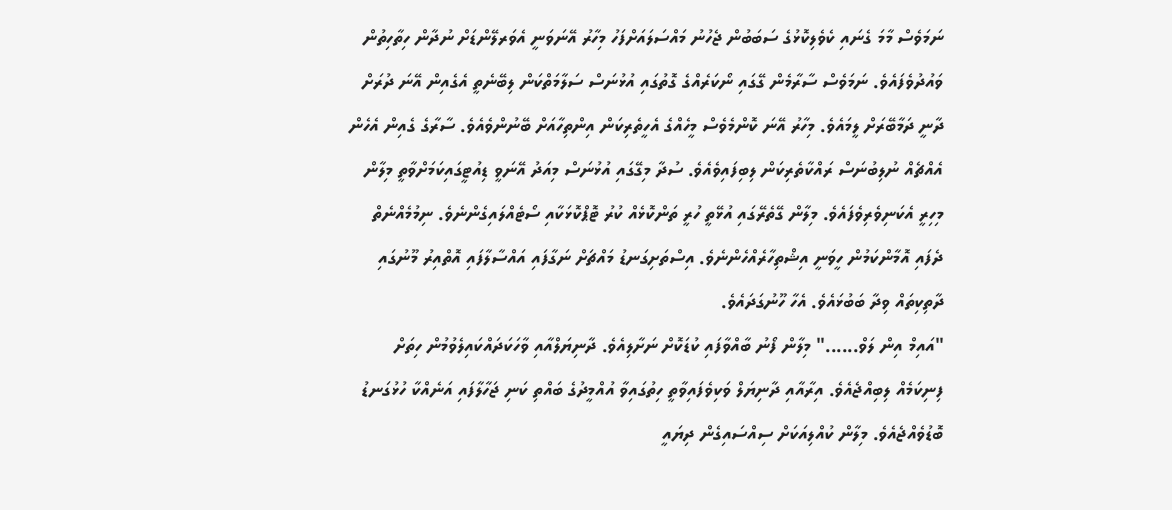ނަމަވެސް މާމަ ގެނައި ކެވެލިކޮޅުގެ ސަބަބުން ޖެހުނު މައްސަލައަށްފަހު މިހާރު އޭނަވަނީ އެވަރލޭންޑަށް ނުދާން ހިތާހިތުން ވައުދުވެފައެވެ. ނަމަވެސް ސާރާމެން ގޭގައި ނޯކަރެއްގެ ގޮތުގައި އުޅުނަސް ސަލާމަތްކަން ލިބޭނެތީ އެގެއިން އޭނަ ދުރަށް ދާނީ ދަމާބޭރަށް ލީމައެވެ. މިހާރު އޭނަ ކޮންމެވެސް މީހެއްގެ އެހީތެރިކަން އިންތިހާއަށް ބޭނުންވެއެވެ. ސާރާގެ ގެއިން އެހެން އެއްޗެއް ނުލިބުނަސް ރައްކާތެރިކަން ލިބިފައިވެއެވެ. ސުދާ މިގޭގައި އުޅުނަސް މިއަދު އޭނަވީ ޑިއުޓީގައިކަމަށްވާތީ މިލާން މިހިރީ އެކަނިވެރިވެފައެވެ. މިލާން ގޭތެރޭގައި އުޅޭތީ ހުރީ ތަންކޮޅެއް ކުރު ޓޮޕްކޮޅަކާއި ސޯޓެއްލައިގެންނެވެ. ނިމުމެއްނެތް ދެފައި އޮމާންކަމުން ހީވަނީ އިޝްތިހާރެއްހެންނެވެ. އިސްތަށިގަނޑު މައްޗަށް ނަގާފައި އައްސާލާފައި އޮތްއިރު މޫނުގައި ދާތިކިތައް ވިދާ ބަބުޅައެވެ. އެހާ ހޫނުގަދައެވެ.
"އައިމް އިން ލަވް......" މިލާން ފޯނު ބާއްވާފައި ކުޑަކޮށް ނަށާލިއެވެ. ދާނިޔަލްއާއި ވާހަކަދައްކައިލެވުމުން ހިތަށް ފިނިކަމެއް ލިބިއްޖެއެވެ. އިރާއާއި ދާނިޔަލް ވަކިވެފައިވާތީ ހިތުގައިވާ އުއްމީދުގެ ބައްތި ކަނި ޖަހާލާފައި އަނެއްކާ ހުޅުގަނޑު ބޮޑުވެއްޖެއެވެ. މިލާން ކުއްލިއަކަށް ސިއްސައިގެން ދިޔައީ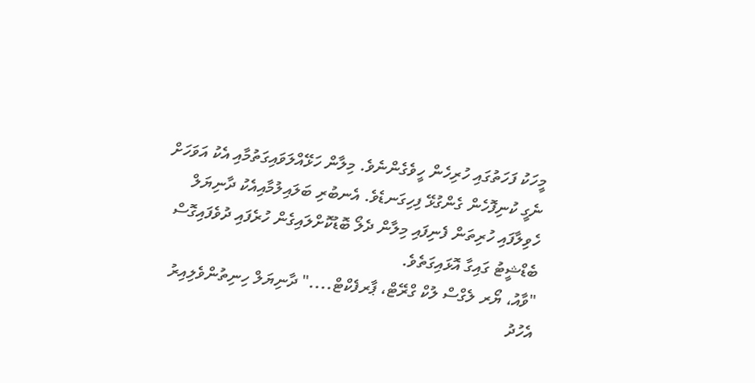މީހަކު ފަހަތުގައި ހުރިހެން ހީވެގެންނެވެ. މިލާން ހަޅޭއްލަވައިގަތުމާއި އެކު އަވަހަށް ނެގީ ކުނިފޮހެން ގެންގުޅޭ ފިހިގަނޑެވެ. އެނބުރި ބަލައިލުމާއިއެކު ދާނިޔަލް ހެވިލާފައި ހުރިތަން ފެނިފައި މިލާން ދެލޯ ބޮޑުކޮށްލައިގެން ހުރެފައި ދުވެފައިގޮސް ބެޑްޝީޓު ގައިގާ އޮޅައިގަތެވެ.
"ވާއު، ޔޯރ ލެގްސް ލުކް ގްރޭޓް، ޕާރފެކްޓް...." ދާނިޔަލް ހިނިތުންވެލިއިރު އެހުދު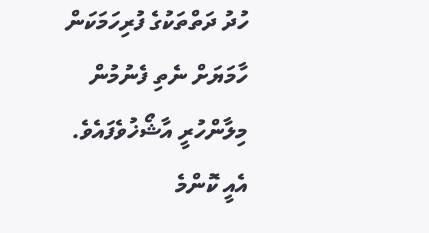ހުދު ދަތްތަކުގެ ފުރިހަމަކަން ހާމަޔަށް ނެތި ފެނުމުން މިލާންހުރީ އާޝޯޚުވެފައެވެ. އެއީ ކޮންމެ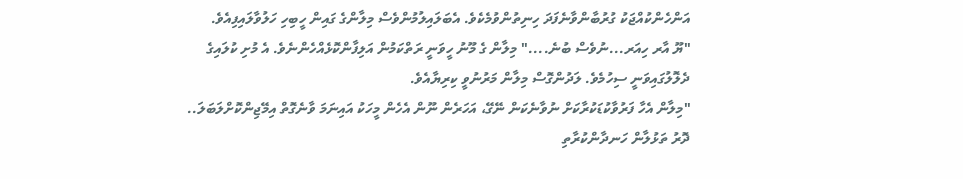އަންހެންކުއްޖަކު ގުރުބާންވާނެފަދަ ހިނިތުންވުމެކެވެ. އެބަލައިލުމުންވެސް މިލާންގެ ގައިން ހީބިހި ހަލުވާލައިފިއެވެ.
"ޔޫ އާރ ހިއަރ...ނުވެސް ބުނެ...." މިލާން ގެ މޫނު ހީވަނީ ރަތްކަމުން އަލިފާންކޮޅެއްހެންނެވެ. އެ މުށި ކުލައިގެ ދެލޮލުގައިވަނީ ސިހުމެވެ. ލަދުންގޮސް މިލާން މަރުނުވީ ކިރިޔާއެވެ.
"މިލާން އެހާ ފަރުވާކުޑަކުރާކަށް ނުވާނެކަން ނޭގޭ، އަހަރެން ނޫން އެހެން މީހަކު އައިނަމަ ވާނެގޮތް އިމޭޖިންކޮށްލަބަލަ.. ދޮރު ތަޅުލާން ހަނދާންކުރާތި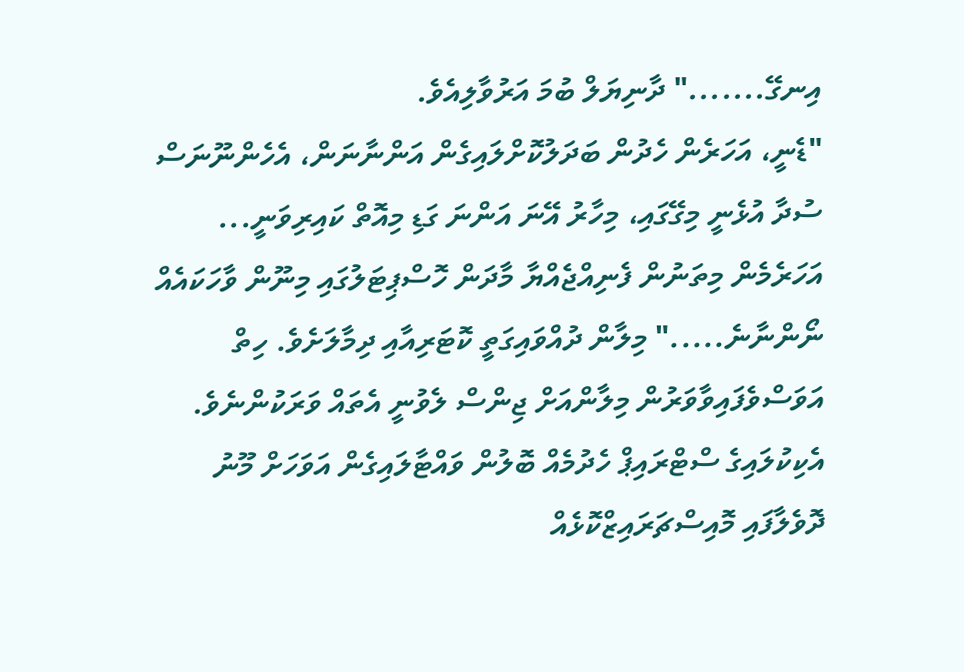އިނގޭ......." ދާނިޔަލް ބުމަ އަރުވާލިއެވެ.
"ޑެނީ، އަހަރެން ހެދުން ބަދަލުކޮށްލައިގެން އަންނާނަން، އެހެންނޫނަސް ސުދާ އުޅެނީ މިގޭގައި، މިހާރު އޭނަ އަންނަ ގަޑި މިއޮތް ކައިރިވަނީ... އަހަރެމެން މިތަނުން ފެނިއްޖެއްޔާ މާދަން ހޮސްޕިޓަލުގައި މިނޫން ވާހަކައެއް ނޯންނާނެ....." މިލާން ދުއްވައިގަތީ ކޮޓަރިއާއި ދިމާލަށެވެ. ހިތް އަވަސްވެފައިވާވަރުން މިލާންއަށް ޖިންސް ލެވުނީ އެތައް ވަރަކުންނެވެ. އެކިކުލައިގެ ސްޓްރައިޕް ހެދުމެއް ބޮލުން ވައްޓާލައިގެން އަވަހަށް މޫނު ދޮވެލާފައި މޮއިސްޗަރައިޒްކޮޅެއް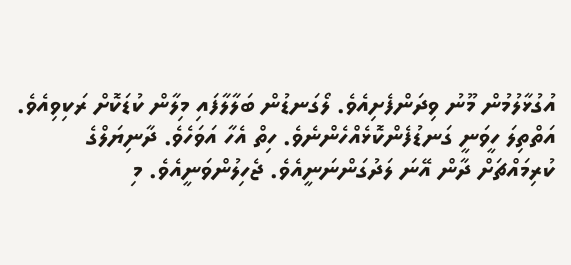އުގުޅާލުމުން މޫނު ވިދަންފެށިއެވެ. ލޯގަނޑުން ބަލާލާފައި މިލާން ކުޑަކޮށް ރަކިވިއެވެ. އަތްތިލަ ހީވަނީ ގަނޑުފެންކޮޅެއްހެންނެވެ. ހިތް އެހާ އަވަހެވެ. ދާނިޔަލްގެ ކުރިމައްޗަށް ދާން އޭނަ ލަދުގަންނަނީއެވެ. ޖެހިލުންވަނީއެވެ. މި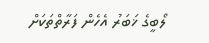ލޯބީގެ ޚަބަރު އެހެން ފަރާތްތަކަށް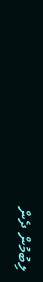ލިބުމުން ދެން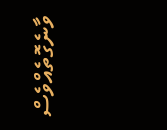ވާނެގޮތެއްވެސް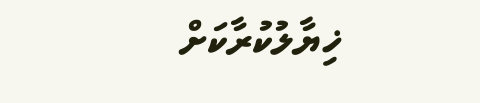ޚިޔާލުކުރާކަށް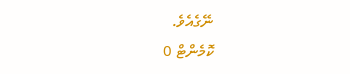ނޭގެއެވެ.
ކޮމެންޓް 0